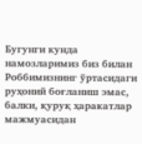Бугунги кунда намозларимиз биз билан Роббимизнинг ўртасидаги руҳоний боғланиш эмас, балки, қуруқ ҳаракатлар мажмуасидан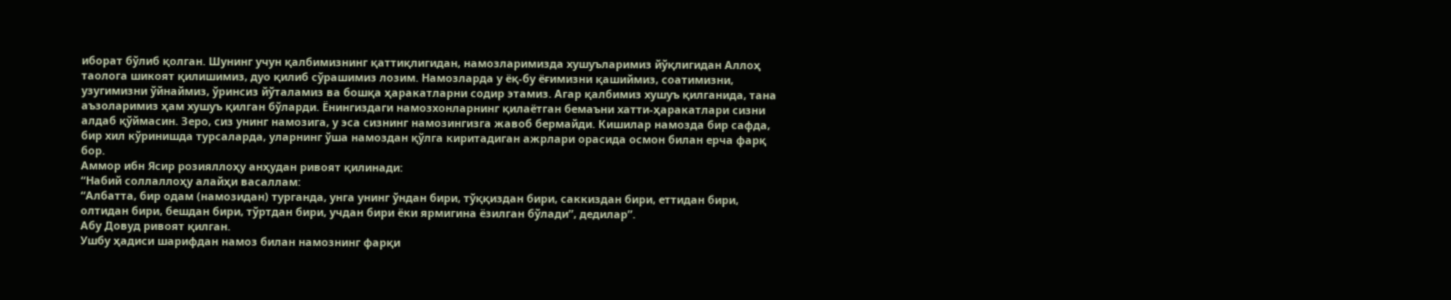иборат бўлиб қолган. Шунинг учун қалбимизнинг қаттиқлигидан, намозларимизда хушуъларимиз йўқлигидан Аллоҳ таолога шикоят қилишимиз, дуо қилиб сўрашимиз лозим. Намозларда у ёқ-бу ёғимизни қашиймиз, соатимизни, узугимизни ўйнаймиз, ўринсиз йўталамиз ва бошқа ҳаракатларни содир этамиз. Агар қалбимиз хушуъ қилганида, тана аъзоларимиз ҳам хушуъ қилган бўларди. Ёнингиздаги намозхонларнинг қилаётган бемаъни хатти-ҳаракатлари сизни алдаб қўймасин. Зеро, сиз унинг намозига, у эса сизнинг намозингизга жавоб бермайди. Кишилар намозда бир сафда, бир хил кўринишда турсаларда, уларнинг ўша намоздан қўлга киритадиган ажрлари орасида осмон билан ерча фарқ бор.
Аммор ибн Ясир розияллоҳу анҳудан ривоят қилинади:
“Набий соллаллоҳу алайҳи васаллам:
“Албатта, бир одам (намозидан) турганда, унга унинг ўндан бири, тўққиздан бири, саккиздан бири, еттидан бири, олтидан бири, бешдан бири, тўртдан бири, учдан бири ёки ярмигина ёзилган бўлади”, дедилар”.
Абу Довуд ривоят қилган.
Ушбу ҳадиси шарифдан намоз билан намознинг фарқи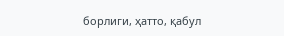борлиги, ҳатто, қабул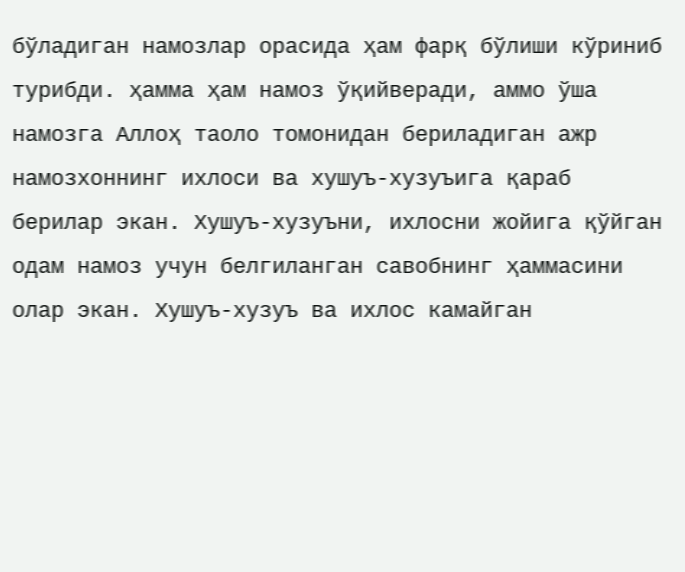бўладиган намозлар орасида ҳам фарқ бўлиши кўриниб турибди. ҳамма ҳам намоз ўқийверади, аммо ўша намозга Аллоҳ таоло томонидан бериладиган ажр намозхоннинг ихлоси ва хушуъ-хузуъига қараб берилар экан. Хушуъ-хузуъни, ихлосни жойига қўйган одам намоз учун белгиланган савобнинг ҳаммасини олар экан. Хушуъ-хузуъ ва ихлос камайган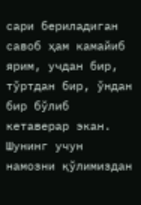сари бериладиган савоб ҳам камайиб ярим, учдан бир, тўртдан бир, ўндан бир бўлиб кетаверар экан.
Шунинг учун намозни қўлимиздан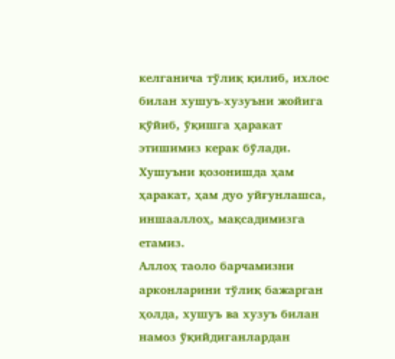келганича тўлиқ қилиб, ихлос билан хушуъ-хузуъни жойига қўйиб, ўқишга ҳаракат этишимиз керак бўлади.
Хушуъни қозонишда ҳам ҳаракат, ҳам дуо уйғунлашса, иншааллоҳ, мақсадимизга етамиз.
Аллоҳ таоло барчамизни арконларини тўлиқ бажарган ҳолда, хушуъ ва хузуъ билан намоз ўқийдиганлардан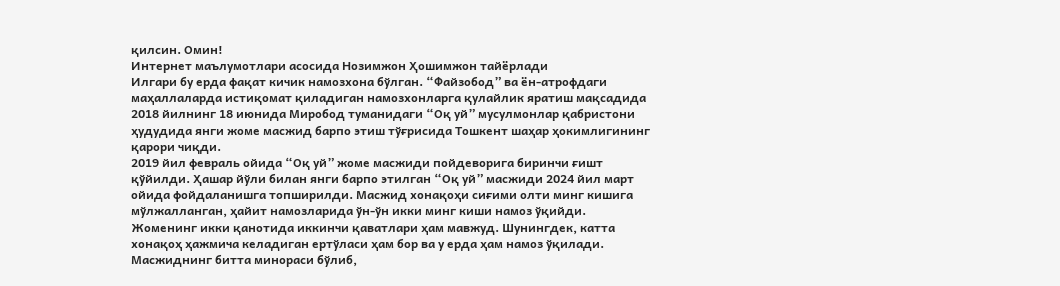қилсин. Омин!
Интернет маълумотлари асосида Нозимжон Ҳошимжон тайёрлади
Илгари бу ерда фақат кичик намозхона бўлган. “Файзобод” ва ён-атрофдаги маҳаллаларда истиқомат қиладиган намозхонларга қулайлик яратиш мақсадида 2018 йилнинг 18 июнида Миробод туманидаги “Оқ уй” мусулмонлар қабристони ҳудудида янги жоме масжид барпо этиш тўғрисида Тошкент шаҳар ҳокимлигининг қарори чиқди.
2019 йил февраль ойида “Оқ уй” жоме масжиди пойдеворига биринчи ғишт қўйилди. Ҳашар йўли билан янги барпо этилган “Оқ уй” масжиди 2024 йил март ойида фойдаланишга топширилди. Масжид хонақоҳи сиғими олти минг кишига мўлжалланган, ҳайит намозларида ўн-ўн икки минг киши намоз ўқийди.
Жоменинг икки қанотида иккинчи қаватлари ҳам мавжуд. Шунингдек, катта хонақоҳ ҳажмича келадиган ертўласи ҳам бор ва у ерда ҳам намоз ўқилади. Масжиднинг битта минораси бўлиб,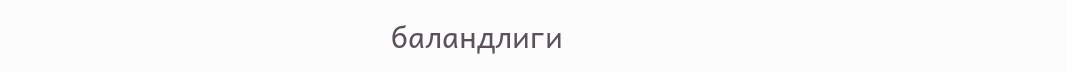баландлиги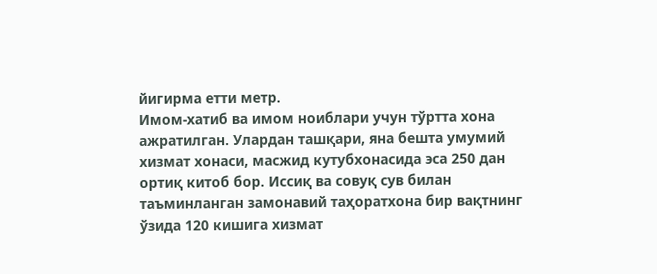йигирма етти метр.
Имом-хатиб ва имом ноиблари учун тўртта хона ажратилган. Улардан ташқари, яна бешта умумий хизмат хонаси, масжид кутубхонасида эса 250 дан ортиқ китоб бор. Иссиқ ва совуқ сув билан таъминланган замонавий таҳоратхона бир вақтнинг ўзида 120 кишига хизмат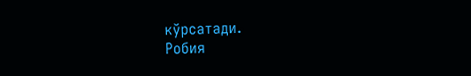кўрсатади.
Робия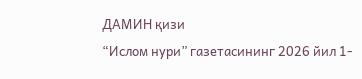ДАМИН қизи
“Ислом нури” газетасининг 2026 йил 1-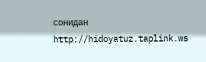сонидан
http://hidoyatuz.taplink.ws